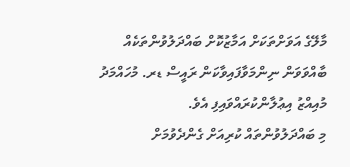މާލޭގެ އަވަށްތަކަށް އަމާޒުކޮށް ބައްދަލުވުންތަކެއް ބާއްވަވަން ނިންމަވާފައިވާކަން ރައީސް ޑރ. މުހައްމަދު މުއިއްޒު އިޢުލާންކުރައްވައިފި އެވެ.
މި ބައްދަލުވުންތައް ކުރިއަށް ގެންދެވުމަށް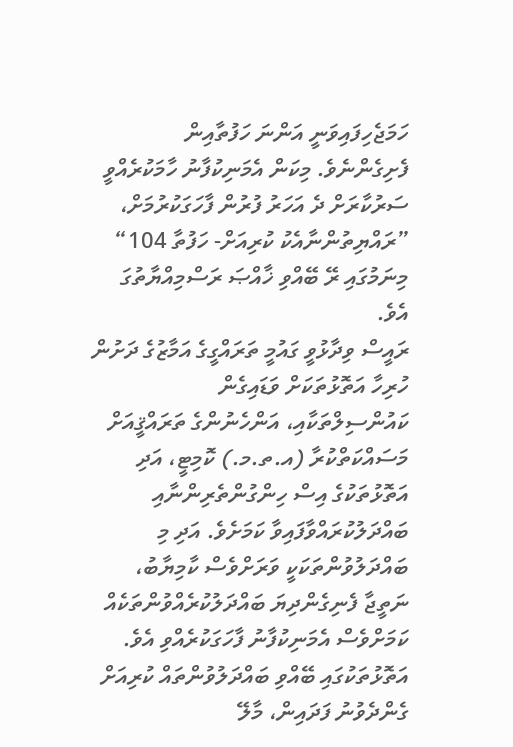ހަމަޖެހިފައިވަނީ އަންނަ ހަފުތާއިން ފެށިގެންނެވެ. މިކަން އެމަނިކުފާނު ހާމަކުރެއްވީ ސަރުކާރަށް ދެ އަހަރު ފުރުން ފާހަގަކުރުމަށް، ”ރައްޔިތުންނާއެކު ކުރިއަށް- ހަފުތާ 104“ މިނަމުގައި ރޭ ބޭއްވި ޚާއްޞަ ރަސްމިއްޔާތުގަ އެވެ.
ރައީސް ވިދާޅުވީ ގައުމީ ތަރައްގީގެ އަމާޒުގެ ދަށުން ހުރިހާ އަތޮޅުތަކަށް ވަޑައިގެން ކައުންސިލްތަކާއި، އަންހެނުންގެ ތަރައްޤީއަށް މަސައްކަތްކުރާ (އ.ތ.މ.) ކޮމިޓީ، އަދި އަތޮޅުތަކުގެ އިސް ހިންގުންތެރިންނާއި ބައްދަލުކުރައްވާފައިވާ ކަމަށެވެ. އަދި މި ބައްދަލުވުންތަކަކީ ވަރަށްވެސް ކާމިޔާބު، ނަތީޖާ ފެނިގެންދިޔަ ބައްދަލުކުރެއްވުންތަކެއް ކަމަށްވެސް އެމަނިކުފާނު ފާހަގަކުރެއްވި އެވެ.
އަތޮޅުތަކުގައި ބޭއްވި ބައްދަލުވުންތައް ކުރިއަށް ގެންދެވުނު ފަދައިން، މާލޭ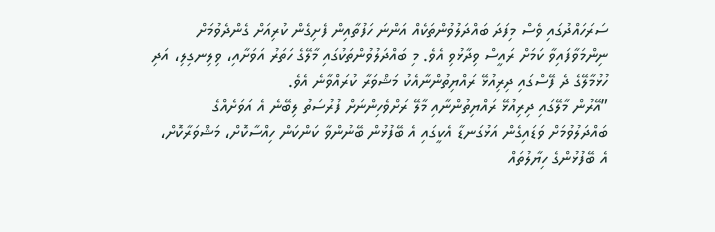ސަރަހައްދުގައި ވެސް މިފަދަ ބައްދަލުވުންތަކެއް އަންނަ ހަފުތާއިން ފެށިގެން ކުރިއަށް ގެންދެވުމަށް ނިންމަވާފައިވާ ކަމަށް ރައީސް ވިދާޅުވި އެވެ. މި ބައްދަލުވުންތަކުގައި މާލޭގެ ހަތަރު އަވަށާއި، ވިލިނގިލި، އަދި ހުޅުމާލޭގެ ދެ ފޭސްގައި ދިރިއުޅޭ ރައްޔިތުންނާއެކު މަޝްވަރާ ކުރައްވާނެ އެވެ.
”އޭރުން މާލޭގައި ދިރިއުޅޭ ރައްޔިތުންނާއި މާލޭ ރަށްވެހިންނަށް ފުރުސަތު ލިބޭނެ އެ އަވަށެއްގެ ބައްދަލުވުމަށް ވަޑައިގެން އަޅުގަނޑާ އެކީގައި އެ ބޭފުޅުން ބޭނުންވާ ކަންކަން ހިއްސާކޮށް، މަޝްވަރާކޮށް، އެ ބޭފުޅުންގެ ހިޔާލުތައް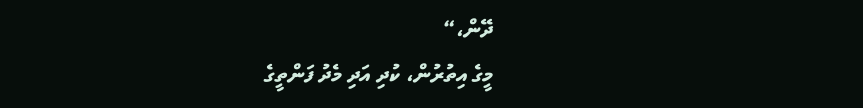ދޭން،“
މީގެ އިތުރުން، ކުދި އަދި މެދު ފަންތީގެ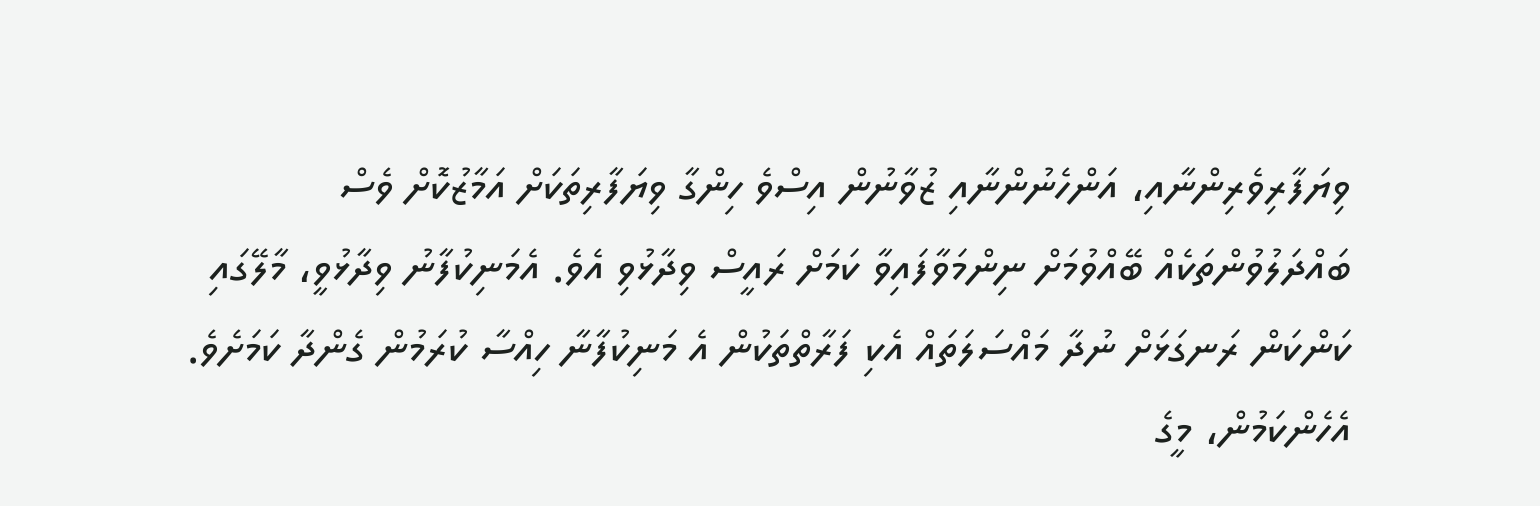ވިޔަފާރިވެރިންނާއި، އަންހެނުންނާއި ޒުވާނުން އިސްވެ ހިންގާ ވިޔަފާރިތަކަށް އަމާޒުކޮށް ވެސް ބައްދަލުވުންތަކެއް ބޭއްވުމަށް ނިންމަވާފައިވާ ކަމަށް ރައީސް ވިދާޅުވި އެވެ. އެމަނިކުފާނު ވިދާޅުވީ، މާލޭގައި ކަންކަން ރަނގަޅަށް ނުދާ މައްސަލަތައް އެކި ފަރާތްތަކުން އެ މަނިކުފާނާ ހިއްސާ ކުރަމުން ގެންދާ ކަމަށެވެ. އެހެންކަމުން، މީގެ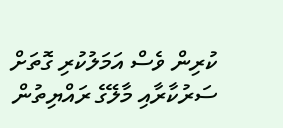ކުރިން ވެސް އަމަލުކުރި ގޮތަށް ސަރުކާރާއި މާލޭގެ ރައްޔިތުން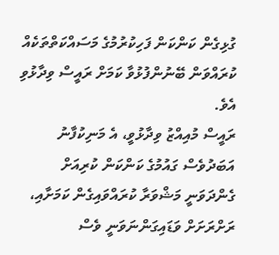ގުޅިގެން ކަންކަން ފަހިކުރުމުގެ މަސައްކަތްތަކެއް ކުރައްވަން ބޭނުންފުޅުވާ ކަމަށް ރައީސް ވިދާޅުވި އެވެ.
ރައީސް މުއިއްޒު ވިދާޅުވީ، އެ މަނިކުފާނު އަބަދުވެސް ގައުމުގެ ކަންކަން ކުރިއަށް ގެންދަވަނީ މަޝްވަރާ ކުރައްވައިގެން ކަމަށާއި، ރަށްރަށަށް ވަޑައިގަންނަވަނީ ވެސް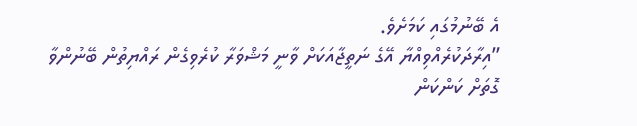އެ ބޭނުމުގައި ކަމަށެވެ.
”އިރާދަކުރެއްވިއްޔާ އޭގެ ނަތީޖާއަކަށް ވާނީ މަޝްވަރާ ކުރެވިގެން ރައްޔިތުން ބޭނުންވާ ގޮތަށް ކަންކަން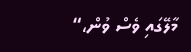މާލޭގައި ވެސް ވުން،“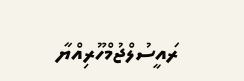ރައީސުލްޖުމްހޫރިއްޔާ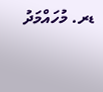ޑރ. މުހައްމަދު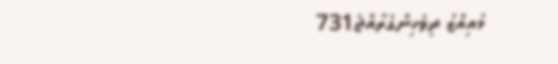މުއިއްޒު ދިވެހިންގެރާއްޖެ731